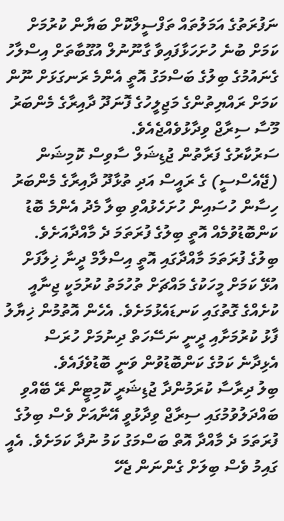ނަފުރަތުގެ އަމަލުތައް ތަފްސީލްކޮށް ބަޔާން ކުރުމަށް ކަމަށް ބުނެ ހުށަހަޅާފައިވާ ގާނޫނުލް އުގޫބާތަށް އިސްލާހު ގެނައުމުގެ ބިލުގެ ބަސްމަގު އޮތީ އެންމެ ރަނގަޅަށް ނޫން ކަމަށް ރައްޔިތުންގެ މަޖިލީހުގެ ފޮނަދޫ ދާއިރާގެ މެންބަރު މޫސާ ސިރާޖް ވިދާޅުވެއްޖެއެވެ.
ސަރުކާރުގެ ފަރާތުން ޖުޑިޝަލް ސާވިސް ކޮމިޝަން (ޖޭއެސްސީ) ގެ ރައީސް އަދި ތުޅާދޫ ދާއިރާގެ މެންބަރު ހިސާން ހުސައިން ހުށަހެޅުއްވި ބިލާ މެދު އެންމެ ބޮޑު ކަންބޮޑުވުމެއް އޮތީ ބިލުގެ ފުރަތަމަ ދެ މާއްދާއަށެވެ.
ބިލުގެ ފުރަތަމަ މާއްދާގައި އޮތީ އިސްލާމް ދީނާ ޚިލާފަށް އުޅޭ ކަމަށް މީހަކުގެ މައްޗަށް ތުހުމަތު ކުރުމަކީ ޖިނާއީ ކުށެއްގެ ގޮތުގައި ކަނޑައެޅުމަށެވެ. އެހެން އޮތުމުން ޚިޔާލު ފާޅު ކުރުމަށާއި ދީނީ ނަސޭހަތް ދިނުމަށް ހުރަސް އެޅިދާނެ ކަމުގެ ކަންބޮޑުވުން ވަނީ ބޮޑުވެފައެވެ.
ބިލު ދިރާސާ ކުރަމުންދާ ޖުޑިޝަރީ ކޮމިޓީން ރޭ ބޭއްވި ބައްދަލުވުމުގައި ސިރާޖް ވިދާޅުވީ އޭނާއަށް ވެސް ބިލުގެ ފުރަތަމަ ދެ މާއްދާ އޮތް ބަސްމަގު ކަމު ނުދާ ކަމަށެވެ. އެއީ ގައިމު ވެސް ބިލަށް ގެންނަން ޖެހޭ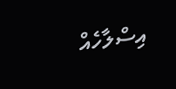އިސްލާހެއް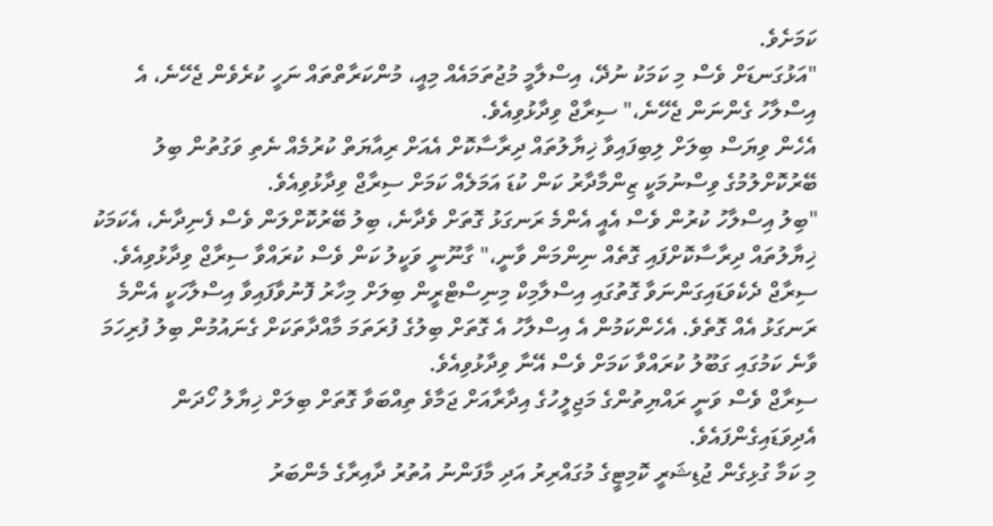ކަމަށެވެ.
"އަޅުގަނޑަށް ވެސް މި ކަމަކު ނުދޭ، އިސްލާމީ މުޖުތަމައެއް މިއީ، މުންކަރާތްތައް ނަހީ ކުރެވެން ޖެހޭނެ، އެ އިސްލާހު ގެންނަން ޖެހޭނެ،" ސިރާޖް ވިދާޅުވިއެވެ.
އެހެން ވިޔަސް ބިލަށް ލިބިފައިވާ ޚިޔާލުތައް ދިރާސާކޮށް އެއަށް ރިއާޔަތް ކުރުމެއް ނެތި ވަގުތުން ބިލު ބޭރުކޮށްލުމުގެ ވިސްނުމަކީ ޒިންމާދާރު ކަން ކުޑަ އަމަލެއް ކަމަށް ސިރާޖް ވިދާޅުވިއެވެ.
"ބިލު އިސްލާހު ކުރުން ވެސް އެއީ އެންމެ ރަނގަޅު ގޮތަށް ވެދާނެ، ބިލު ބޭރުކޮށްލަން ވެސް ފެނިދާނެ، އެކަމަކު ޚިޔާލުތައް ދިރާސާކޮށްފައި ގޮތެއް ނިންމަން ވާނީ،" ގާނޫނީ ވަކީލު ކަން ވެސް ކުރައްވާ ސިރާޖް ވިދާޅުވިއެވެ.
ސިރާޖް ދެކެވަޑައިގަންނަވާ ގޮތުގައި އިސްލާމިކް މިނިސްޓްރީން ބިލަށް މިހާރު ފޮނުވާފައިވާ އިސްލާހަކީ އެންމެ ރަނގަޅު އެއް ގޮތެވެ. އެހެންކަމުން އެ އިސްލާހު އެ ގޮތަށް ބިލުގެ ފުރަތަމަ މާއްދާތަކަށް ގެނައުމުން ބިލު ފުރިހަމަ ވާނެ ކަމުގައި ގަބޫލު ކުރައްވާ ކަމަށް ވެސް އޭނާ ވިދާޅުވިއެވެ.
ސިރާޖް ވެސް ވަނީ ރައްޔިތުންގެ މަޖިލީހުގެ އިދާރާއަށް ޖަމާވެ ތިއްބަވާ ގޮތަށް ބިލަށް ޚިޔާލު ހޯދަން އެދިވަޑައިގެންފައެވެ.
މި ކަމާ ގުޅިގެން ޖުޑިޝަރީ ކޮމިޓީގެ މުގައްރިރު އަދި މާފަންނު އުތުރު ދާއިރާގެ މެންބަރު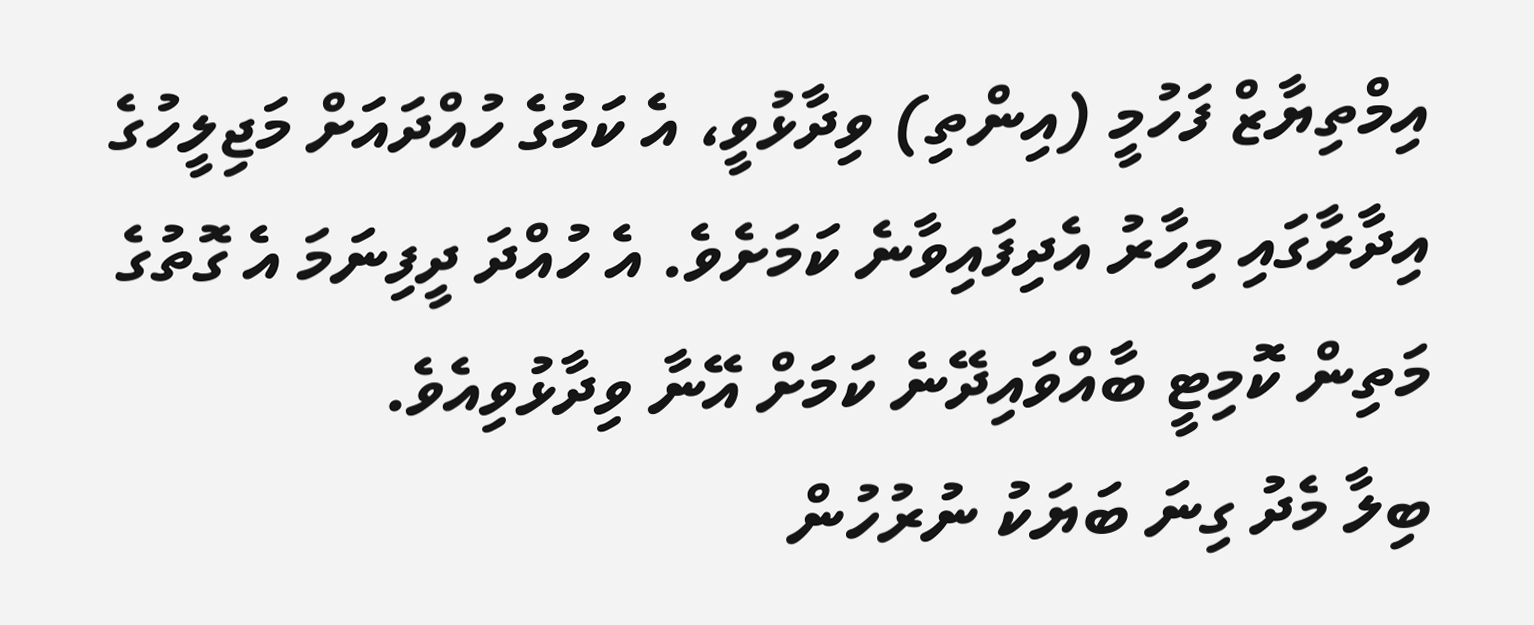އިމްތިޔާޒް ފަހުމީ (އިންތި) ވިދާޅުވީ، އެ ކަމުގެ ހުއްދައަށް މަޖިލީހުގެ އިދާރާގައި މިހާރު އެދިފައިވާނެ ކަމަށެވެ. އެ ހުއްދަ ދީފިނަމަ އެ ގޮތުގެ މަތިން ކޮމިޓީ ބާއްވައިދޭނެ ކަމަށް އޭނާ ވިދާޅުވިއެވެ.
ބިލާ މެދު ގިނަ ބަޔަކު ނުރުހުން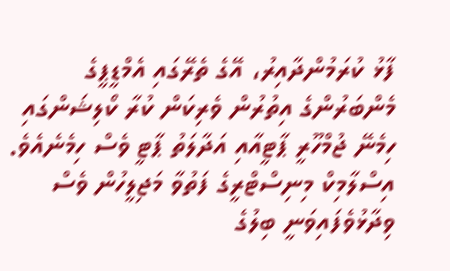ފާޅު ކުރަމުންދާއިރު، އޭގެ ތެރޭގައި އެމްޑީޕީގެ މެންބަރުންގެ އިތުރުން ވެރިކަން ކުރާ ކޯލިޝަންގައި ހިމެނޭ ޖުމްހޫރީ ޕާޓީއާއި އަދާލަތު ޕާޓީ ވެސް ހިމެނެއެވެ.
އިސްލާމިކް މިނިސްޓްރީގެ ފަތުވާ މަޖިލީހުން ވެސް ވިދާޅުވެފައިވަނީ ބިލުގެ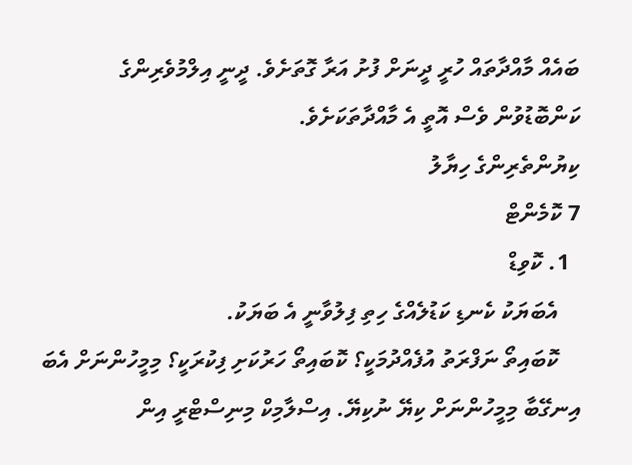ބައެއް މާއްދާތައް ހުރީ ދީނަށް ފުށު އަރާ ގޮތަށެވެ. ދީނީ އިލްމުވެރިންގެ ކަންބޮޑުވުން ވެސް އޮތީ އެ މާއްދާތަކަށެވެ.
ކިޔުންތެރިންގެ ހިޔާލު
7 ކޮމެންޓް
  1. ކޮވިޑް
    އެބަޔަކު ކެނޑި ކަޑުލެއްގެ ހިތި ފިލުވާނީ އެ ބަޔަކު.
    ކޮބައިތޯ ނަފްރަތު އުފެއްދުމަކީ؟ ކޮބައިތޯ ހަރުކަށި ފިކުރަކީ؟ މިމީހުންނަށް އެބަ އިނގޭބާ މިމީހުންނަށް ކިޔޭ ނުކިޔޭ. އިސްލާމިކް މިނިސްޓްރީ އިން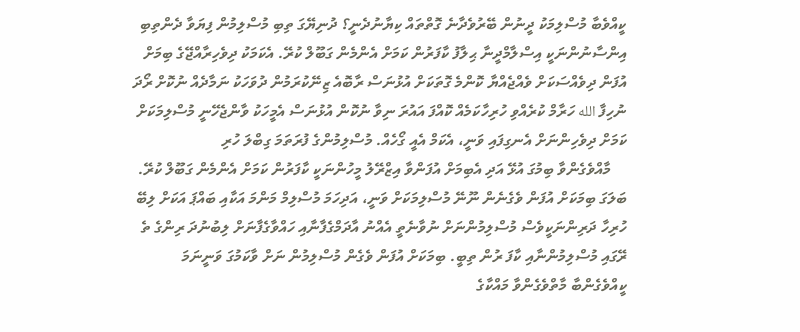ކީއްވެބާ މުސްލިމަކު ދީނުން ބޭރުވެދާނެ ގޮތްތައް ކިޔާނުދެނީ؟ ދުނިޔޭގަ ތިބި މުސްލިމުން ފިޔަވާ ދެންތިބި އިންސާނުންނަކީ އިސްލާމްދީނާ ޙިލާފު ކާފަރުން ކަމަށް އެންމެން ގަބޫލް ކުރޭ. އެކަމަކު ދިވެހިރާއްޖޭގެ ބިމަށް އުފަން ދިވެއްސަކަށް ވެއްޖެއްޔާ ކޮންމެ ގޮތަކަށް އުޅުނަސް ރާބޮއެ ޒިނޭކުރަމުން ދުވަހަކު ނަމާދެއް ނުކޮށް ރޯދަ ނުހިފާ الله ހަރާމް ކުރެއްވި ހުރިހާކަމެއް ކޮއްފަ އައުރަ ނިވާ ނުކޮން އުޅުނަސް އެމީހަކު ވާންޖެހޭނީ މުސްލިމަކަށް ކަމަށް ދިވެހިންނަށް އެނގިފައި ވަނީ، އެކަމް އެއީ ގޯހެއް. މުސްލިމުންގެ ފުރަތަމަ ގިބްލަ ހުރި
    މާއްވެގެންވާ ބިމުގަ އުޅޭ އަދި އެބިމަށް އުފަންވާ އިޒްރޭލު މީހުންނަކީ ކާފަރުން ކަމަށް އެންމެން ގަބޫލް ކުރޭ. ބަލަގަ ބިމަކަށް އުފަން ވެގެނެން ނޫނޭ މުސްލިމަކަށް ވަނީ، އަދިހަމަ މުސްލިމް މަންމަ އަކާއި ބައްޕަ އަކަށް ލިބޭ ހުރިހާ ދަރިންނަކީވެސް މުސްލިމުންނަށް ނުވާނެތީ އެއްނު އާދަމްގެފާނާއި ހައްވާގެފާނަށް ލިބުނުދަ ރިންގެ ތެ ރޭގައި މުސްލިމުންނާއި ކާފަ ރުން ތިބީ. ބިމަކަށް އުފަން ވެގެން މުސްލިމުން ނަށް ވާކަމުގަ ވަނީނަމަ ކީއްވެގެންބާ މާތްވެގެންވާ މައްކާގެ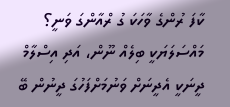ކާފަ ރުންގެ ވާހަކަ ގު ރްއާންގަ ވަނީ؟ މައްސަލަޔަކީ ބިލެއް ނޫން، އަދި އިސްލާމް ދީނަކީ އެދީނަށް ވަނުމަށްފަހުގަ ދީނުން ބޭ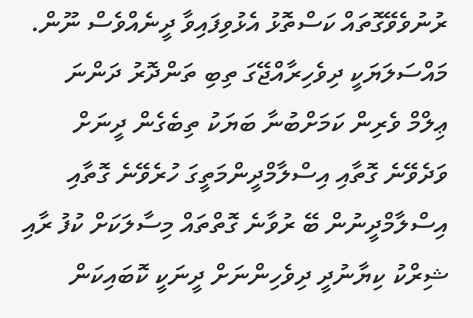ރުނުވެވޭގޮތައް ކަސްތޮޅު އެޅުވިފައިވާ ދީނެއްވެސް ނޫން. މައްސަލަޔަކީ ދިވެހިރާއްޖޭގަ ތިބި ތަންދޮރު ދަންނަ ޢިލްމް ވެރިން ކަމަށްބުނާ ބަޔަކު ތިބެގެން ދީނަށް ވަދެވޭނެ ގޮތާއި އިސްލާމްދީންމަތީގަ ހުރެވޭނެ ގޮތާއި އިސްލާމްދީނުން ބޭ ރުވާނެ ގޮތްތައް މިސާލަކަށް ކުފު ރާއި ޝިރްކު ކިޔާނުދީ ދިވެހިންނަށް ދީނަކީ ކޮބައިކަން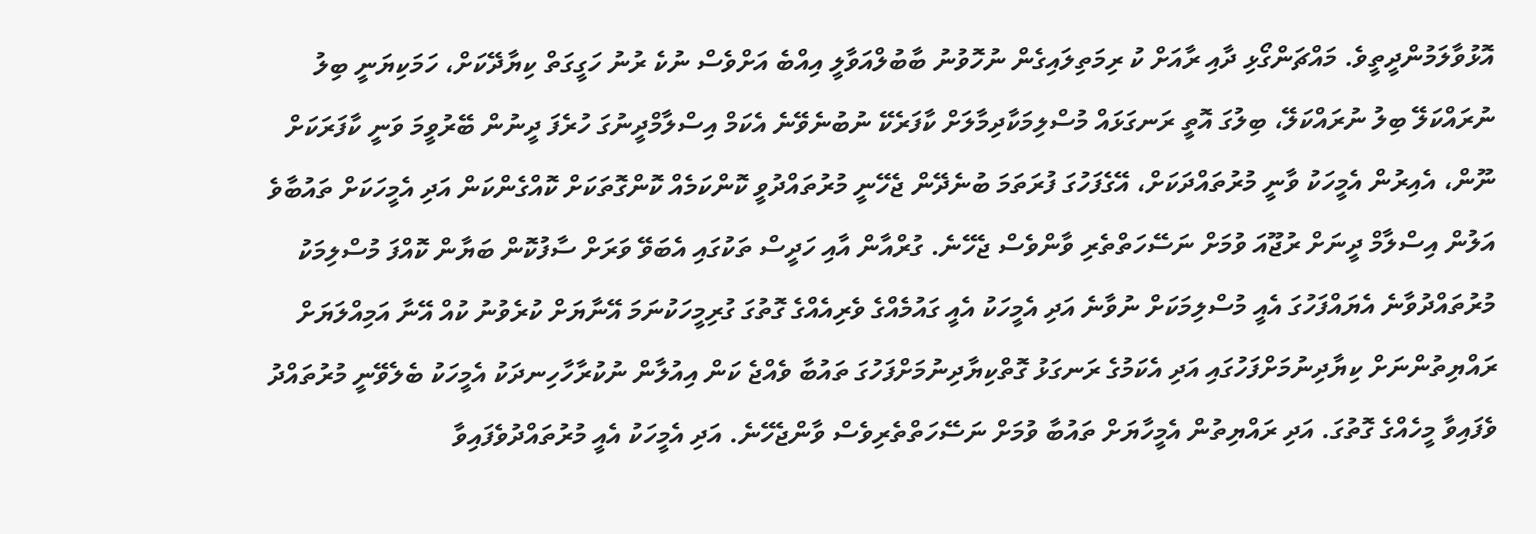އޮޅުވާލަމުންދީތީވެ. މައްޗަންގޯޅި ދާއި ރާއަށް ކު ރިމަތިލައިގެން ނުހޮވުނު ބާބުލްއަވާލީ އިއްބެ އަށްވެސް ނުކެ ރުނު ހަގީގަތް ކިޔާދޭކަށް، ހަމަކިޔަނީ ބިލު ނުރައްކަލޭ ބިލު ނުރައްކަލޭ، ބިލުގަ އޮތީ ރަނގަޅައް މުސްލިމަކާދިމާލަށް ކާފަރެކޭ ނުބުނެވޭނެ އެކަމް އިސްލާމްދީނުގަ ހުރެފަ ދީނުން ބޭރުވީމަ ވަނީ ކާފަރަކަށް ނޫން، އެއިރުން އެމީހަކު ވާނީ މުރުތައްދަކަށް، އޭގެފަހުގަ ފުރަތަމަ ބުނެދޭން ޖެހޭނީ މުރުތައްދުވީ ކޮންކަމެއް ކޮންގޮތަކަށް ކޮއްގެންކަން އަދި އެމީހަކަށް ތައުބާވެ އަލުން އިސްލާމް ދީނަށް ރުޖޫއަ ވުމަށް ނަސޭހަތްތެރި ވާންވެސް ޖެހޭނެ. ގުރްއާން އާއި ހަދީސް ތަކުގައި އެބަވޭ ވަރަށް ސާފުކޮން ބަޔާން ކޮއްފަ މުސްލިމަކު މުރުތައްދުވާނެ އެޔައްފަހުގަ އެއީ މުސްލިމަކަށް ނުވާނެ އަދި އެމީހަކު އެއީ ގައުމެއްގެ ވެރިއެއްގެ ގޮތުގަ ގުރިމީހަކުނަމަ އޭނާޔަށް ކުރެވުނު ކުއް އޭނާ އަމިއްލަޔަށް ރައްޔިތުންނަށް ކިޔާދިނުމަށްފަހުގައި އަދި އެކަމުގެ ރަނގަޅު ގޮތްކިޔާދިނުމަށްފަހުގަ ތައުބާ ވެއްޖެ ކަން އިއުލާން ނުކުރާހާހިނދަކު އެމީހަކު ބެލެވޭނީ މުރުތައްދު ވެފައިވާ މީހެއްގެ ގޮތުގަ. އަދި ރައްޔިތުން އެމީހާޔަށް ތައުބާ ވުމަށް ނަސޭހަތްތެރިވެސް ވާންޖެހޭނެ. އަދި އެމީހަކު އެއީ މުރުތައްދުވެފައިވާ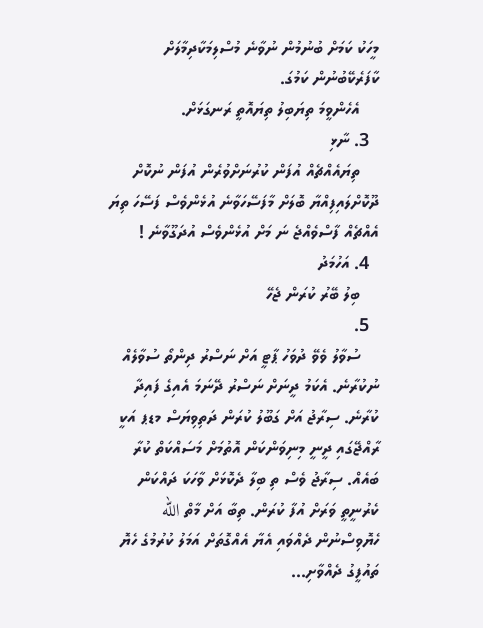މީހަކު ކަމަށް ބުނުމުން ނުވާނެ މުސްލިމަކާދިމާލަށް ކާފަރެކޭބުނުން ކަމުގަ.
    އެހެންވީމަ ތިޔަބިލު ތިޔައޮތީ ރަނގަޅަށް.
  3. ނާޅި
    ތިޔައެއްޗެއް އުފަން ކުރުނަށްވުރެން އުފަން ނުކޮށް ދޫކޮށްލައިފިއްޔާ ބޮލަށް މާފަސޭހަވާނެ އުޅެންވެސް ފަސޭހަ ތިޔަ އެއްޗެއް ފާސްވެއްޖެ ނަ މަށް އުޅެންވެސް އުދަގޫވާނެ !
  4. އަހުމަދު
    ބިލު ބޭރު ކުރަން ޖެހޭ
  5.
    ސުވާލު ވެވޭ ދުވަހު ޕާޓީ އަށް ނަސްރު ދިންތޯ ސުވާލެއް ނުކުރާނެ. އެކަމު ދީނަށް ނަސްރު ދޭނަމަ އެއިގެ ފައިދާ ކުރާނެ. ސިރާޖު އަށް ގަބޫލު ކުރަން ދަތިވިޔަސް މޑޕ އަކީ ރާއްޖޭގައި ދީނީ މިނިވަންކަން އޮތުމަށް މަސައްކަތް ކުރާ ބައެއް. ސިރާޖު ވެސް ތި ބިލާ ދެކޮޅަށް ވާހަކަ ދައްކަން ކެރުނީތީ ވަރަށް އުފާ ކުރަން. ތިބާ އަށް މާތް الله ހެޔޮވިސްނުން ދެއްވައި އެޔާ އެއްގޮތަށް އަމަލު ކުރުމުގެ ހެޔޮ ތައުފީގު ދެއްވާށި...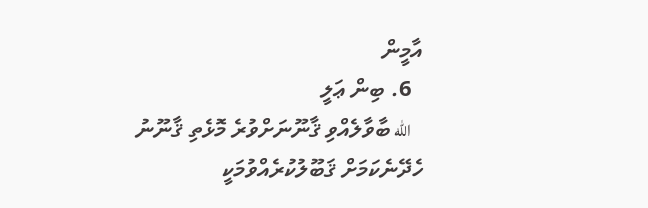އާމީން
  6. ބިން ޢަލީ
    الله ބާވާލެއްވި ޤާނޫނަށްވުރެ މޮޅެތި ޤާނޫނު ހެދޭނެކަމަށް ޤަބޫލުކުރެއްވުމަކީ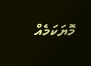މޮޔަކަމެއް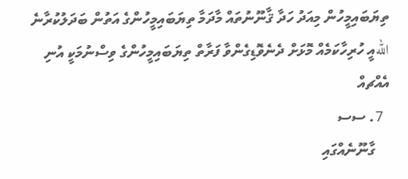ތިޔަބައިމީހުން މިއަދު ހަދާ ޤާނޫނުތައް މާދަމާ ތިޔަބައިމީހުންގެ އަތުން ބަދަލުކުރާނެ اللهއީ ހުރިހާކަމެއް މޮޅަށް ދެނެވޮޑިގެންވާ ފަރާތް ތިޔަބައިމީހުންގެ ވިސްނުމަކީ އުނި އެއްޗއް
  7. ސސ
    ގާނޫނެއްގައި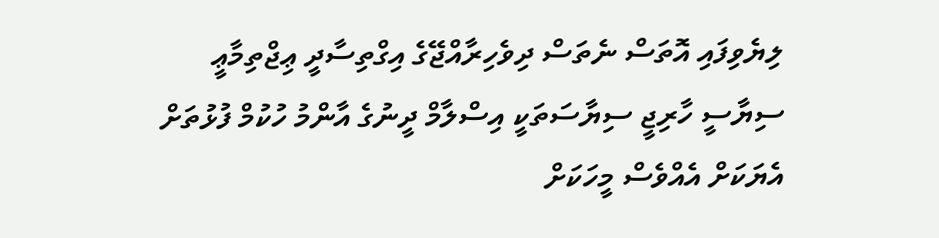ލިޔެވިފައި އޮތަސް ނެތަސް ދިވެހިރާއްޖޭގެ އިގްތިސާދީ ޢިޖްތިމާޢީ ސިޔާސީ ހާރިޖީ ސިޔާސަތަކީ އިސްލާމް ދީނުގެ އާންމު ހުކުމް ފުޅުތަށް އެޔަކަށް އެއްވެސް މީހަކަށް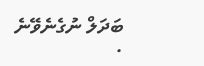ބަދަލް ނުގެނެވޭނެ .